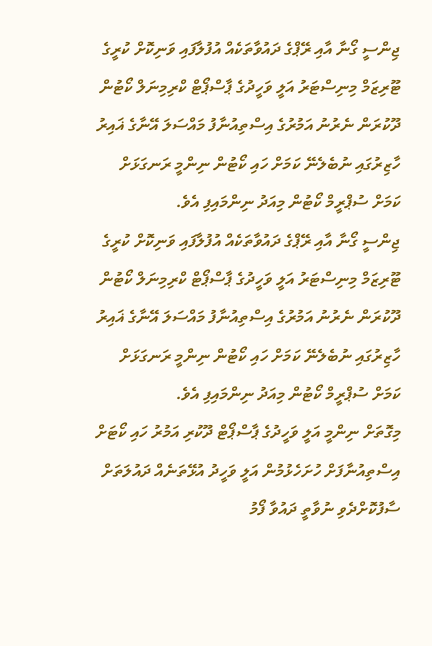ޖިންސީ ގޯނާ އާއި ރޭޕްގެ ދައުވާތަކެއް އުފުލާފައި ވަނިކޮށް ކުރީގެ ޓޫރިޒަމް މިނިސްޓަރު އަލީ ވަހީދުގެ ޕާސްޕޯޓް ކްރިމިނަލް ކޯޓުން ދޫކުރަން ނެރުނު އަމުރުގެ އިސްތިއުނާފު މައްސަލަ އޭނާގެ ޣައިރު ހާޒިރުގައި ނުބެލެނޭ ކަމަށް ހައި ކޯޓުން ނިންމީ ރަނގަޅަށް ކަމަށް ސުޕްރީމް ކޯޓުން މިއަދު ނިންމައިފި އެވެ.
ޖިންސީ ގޯނާ އާއި ރޭޕްގެ ދައުވާތަކެއް އުފުލާފައި ވަނިކޮށް ކުރީގެ ޓޫރިޒަމް މިނިސްޓަރު އަލީ ވަހީދުގެ ޕާސްޕޯޓް ކްރިމިނަލް ކޯޓުން ދޫކުރަން ނެރުނު އަމުރުގެ އިސްތިއުނާފު މައްސަލަ އޭނާގެ ޣައިރު ހާޒިރުގައި ނުބެލެނޭ ކަމަށް ހައި ކޯޓުން ނިންމީ ރަނގަޅަށް ކަމަށް ސުޕްރީމް ކޯޓުން މިއަދު ނިންމައިފި އެވެ.
މިގޮތަށް ނިންމީ އަލީ ވަހީދުގެ ޕާސްޕޯޓް ދޫކުރި އަމުރު ހައި ކޯޓަށް އިސްތިއުނާފަށް ހުށަހެޅުމުން އަލީ ވަހީދު އުޅޭތަނެއް ދައުލަތަށް ސާފުކޮށްދެވި ނުވާތީ ދައުވާ ފޯމު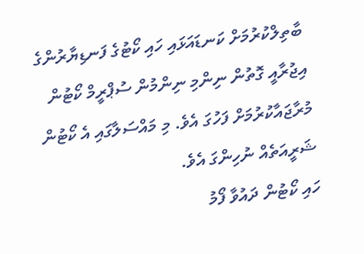ބާތިލްކުރުމަށް ކަނޑައަޅައި ހައި ކޯޓުގެ ފަނޑިޔާރުންގެ އިޖުރާއީ ގޮތުން ނިންމި ނިންމުން ސުޕްރީމް ކޯޓުން މުރާޖައާކުރުމަށް ފަހުގަ އެވެ. މި މައްސަލާގައި އެ ކޯޓުން ޝަރީއަތެއް ނުހިންގަ އެވެ.
ހައި ކޯޓުން ދައުވާ ފޯމު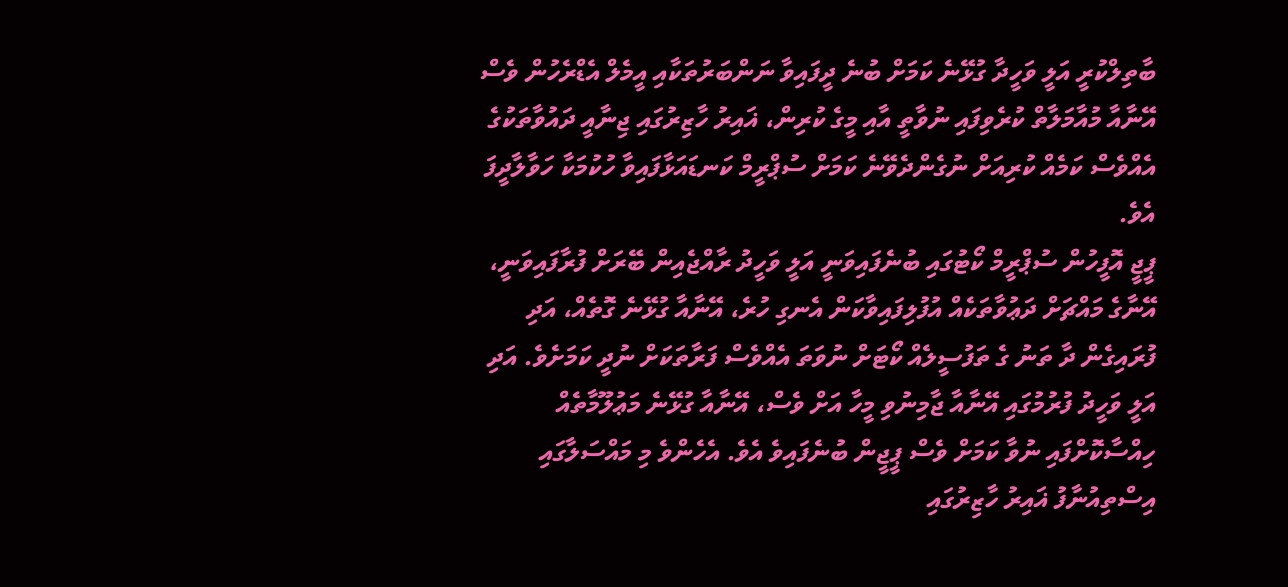ބާތިލްކުރީ އަލީ ވަހީދާ ގުޅޭނެ ކަމަށް ބުނެ ދީފައިވާ ނަންބަރުތަކާއި އީމެލް އެޑްރެހުން ވެސް އޭނާއާ މުއާމަލާތް ކުރެވިފައި ނުވާތީ އާއި މީގެ ކުރިން، ޣައިރު ހާޒިރުގައި ޖިނާއީ ދައުވާތަކުގެ އެއްވެސް ކަމެއް ކުރިއަށް ނުގެންދެވޭނެ ކަމަށް ސުޕްރީމް ކަނޑައަޅާފައިވާ ހުކުމަކާ ހަވާލާދީފަ އެވެ.
ޕީޖީ އޮފީހުން ސުޕްރީމް ކޯޓުގައި ބުނެފައިވަނީ އަލީ ވަހީދު ރާއްޖެއިން ބޭރަށް ފުރާފައިވަނީ، އޭނާގެ މައްޗަށް ދަޢުވާތަކެއް އުފުލިފައިވާކަން އެނގި ހުރެ، އޭނާއާ ގުޅޭނެ ގޮތެއް، އަދި ފުރައިގެން ދާ ތަނު ގެ ތަފުސީލެއް ކޯޓަށް ނުވަތަ އެއްވެސް ފަރާތަކަށް ނުދީ ކަމަށެވެ. އަދި އަލީ ވަހީދު ފުރުމުގައި އޭނާއާ ޖާމިނުވި މީހާ އަށް ވެސް، އޭނާއާ ގުޅޭނެ މަޢުލޫމާތެއް ހިއްސާކޮށްފައި ނުވާ ކަމަށް ވެސް ޕީޖީން ބުނެފައިވެ އެވެ. އެހެންވެ މި މައްސަލާގައި އިސްތިއުނާފު ޣައިރު ހާޒިރުގައި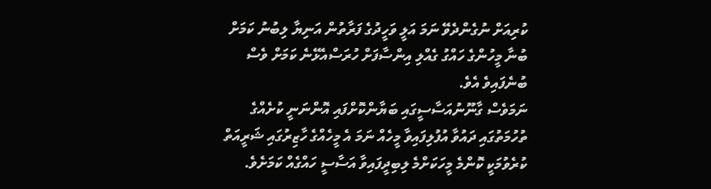ކުރިއަށް ނުގެންދެވޭ ނަމަ އަލީ ވަހީދުގެ ފަރާތުން އަނިޔާ ލިބުނު ކަމަށް ބުނާ މީހުންގެ ހައްގު ގެއްލި އިންސާފަށް ހުރަސްއެޅޭނެ ކަމަށް ވެސް ބުނެފައިވެ އެވެ.
ނަމަވެސް ގާނޫނުއަސާސީގައި ބަޔާންކޮށްފައި އޮންނަނީ ކުށެއްގެ ތުހުމަތުގައި ދައުވާ އުފުލިފައިވާ މީހެއް ނަމަ އެ މީހެއްގެ ހާޒިރުގައި ޝަރީއަތް ކުރެވުމަކީ ކޮންމެ މީހަކަށްމެ ލިބިދީފައިވާ އަސާސީ ހައްގެއް ކަމަށެވެ.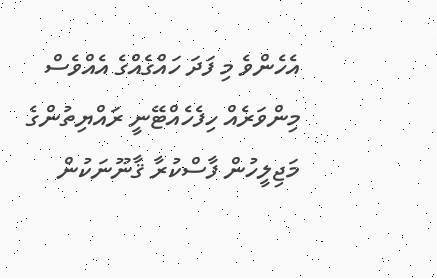އެހެންވެ މި ފަދަ ހައްގެއްގެ އެއްވެސް މިންވަރެއް ހިފެހެއްޓޭނީ ރައްޔިތުންގެ މަޖިލީހުން ފާސްކުރާ ޤާނޫނަކުން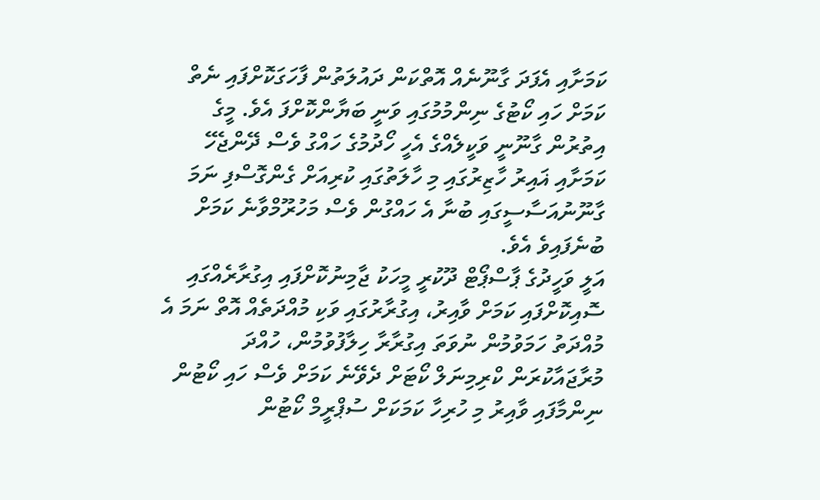ކަމަށާއި އެފަދަ ގާނޫނެއް އޮތްކަން ދައުލަތުން ފާހަގަކޮށްފައި ނެތް ކަމަށް ހައި ކޯޓުގެ ނިންމުމުގައި ވަނީ ބަޔާންކޮށްފަ އެވެ. މީގެ އިތުރުން ގާނޫނީ ވަކީލެއްގެ އެހީ ހޯދުމުގެ ހައްގު ވެސް ދޭންޖެހޭ ކަމަށާއި ޣައިރު ހާޒިރުގައި މި ހާލަތުގައި ކުރިއަށް ގެންގޮސްފި ނަމަ ގާނޫނުއަސާސީގައި ބުނާ އެ ހައްގުން ވެސް މަހުރޫމްވާނެ ކަމަށް ބުނެފައިވެ އެވެ.
އަލީ ވަހީދުގެ ޕާސްޕޯޓް ދޫކުރީ މީހަކު ޖާމިނުކޮށްފައި އިގުރާރެއްގައި ސޮއިކޮށްފައި ކަމަށް ވާއިރު، އިގުރާރުގައި ވަކި މުއްދަތެއް އޮތް ނަމަ އެ މުއްދަތު ހަމަވުމުން ނުވަތަ އިގުރާރާ ހިލާފުވުމުން، ހުއްދަ މުރާޖައާކުރަން ކްރިމިނަލް ކޯޓަށް ދެވޭނެ ކަމަށް ވެސް ހައި ކޯޓުން ނިންމާފައި ވާއިރު މި ހުރިހާ ކަމަކަށް ސުޕްރީމް ކޯޓުން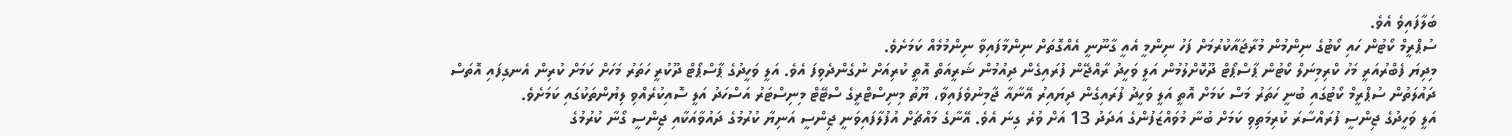ބަލާފައިވެ އެވެ.
ސުޕްރީމް ކޯޓުން ހައި ކޯޓުގެ ނިންމުން މުރާޖައާކުރުމަށް ފަހު ނިންމީ އެއީ ގާނޫނީ އެއްގޮތަށް ނިންމާފައިވާ ނިންމުމެއް ކަމަށެވެ.
މިދިޔަ ފެބްރުއަރީ މަހު ކްރިމިނަލް ކޯޓުން ޕާސްޕޯޓް ދޫކޮށްލުމުން އަލީ ވަހީދު ރާއްޖޭން ފުރައިގެން ދިއުމުން ޝަރީއަތް އޮތީ ކުރިއަށް ނުގެންދެވިފަ އެވެ. އަލީ ވަހީދުގެ ޕާސްޕޯޓް ދޫކުރީ ހަތަރު މަހަށް ކަމަށް ކުރިން އެނގިފައި އޮތަސް ދައުލަތުން ސުޕްރީމް ކޯޓުގައި ބުނީ ހަތަރު މަސް ކަމަށް އޮތީ އަލީ ވަހީދު ފުރައިގެން ދިޔައިރު އޭނާއާ ޖާމިނުވެފައިވާ، ޔޫތު މިނިސްޓްރީގެ ސްޓޭޓް މިނިސްޓަރު އަސްހަދު އަލީ ސޮއިކުރެއްވި ލިޔުންތަކުގައި ކަމަށެވެ.
އަލީ ވަހީދުގެ ޖިންސީ ފުރައްސާރަ ކުރިމަތިވި ކަމަށް ބުނާ މުވައްޒަފުންގެ އަދަދު 13 އަށް ވުރެ ގިނަ އެވެ. އޭނާގެ މައްޗަށް އުފުލާފައިވަނީ ޖިންސީ އަނިޔާ ކުރުމުގެ ދައުވާއަކާއި ޖިންސީ ގޯނާ ކުރުމުގެ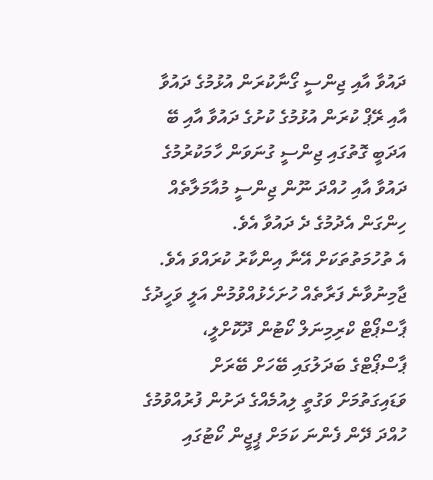ދައުވާ އާއި ޖިންސީ ގޯނާކުރަން އުޅުމުގެ ދައުވާ އާއި ރޭޕް ކުރަން އުޅުމުގެ ކުށުގެ ދައުވާ އާއި ބޭ އަދަބީ ގޮތުގައި ޖިންސީ ގުނަވަން ހާމަކުރުމުގެ ދައުވާ އާއި ހުއްދަ ނޫން ޖިންސީ މުއާމަލާތެއް ހިންގަން އެދުމުގެ ދެ ދައުވާ އެވެ.
އެ ތުހުމަތުތަކަށް އޭނާ އިންކާރު ކުރައްވަ އެވެ. ޖާމިނުވާނެ ފަރާތެއް ހުށަހެޅުއްވުމުން އަލީ ވަހީދުގެ ޕާސްޕޯޓް ކްރިމިނަލް ކޯޓުން ދޫކޮށްލީ، ޕާސްޕޯޓްގެ ބަދަލުގައި ބޭހަށް ބޭރަށް ވަޑައިގަތުމަށް ވަގުތީ ލިއުމެއްގެ ދަށުން ފުރުއްވުމުގެ ހުއްދަ ދޭން ފެންނަ ކަމަށް ޕީޖީން ކޯޓުގައި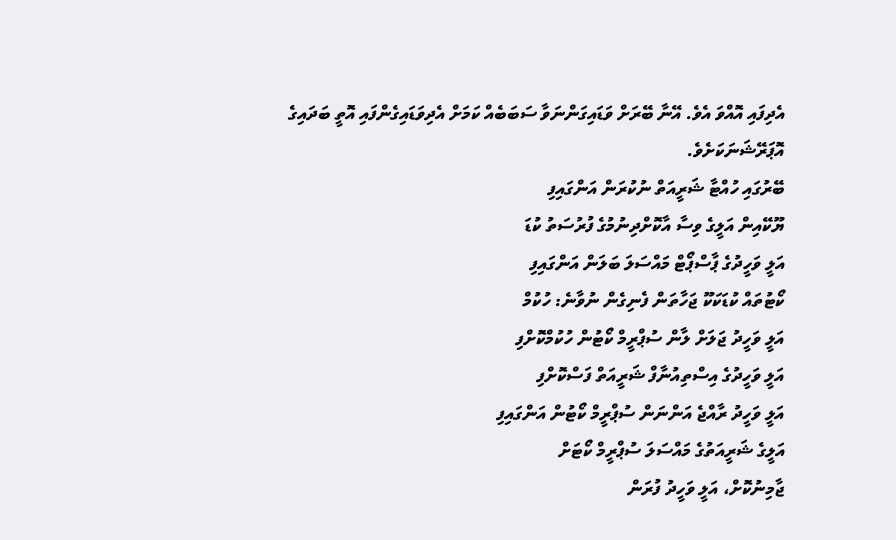އެދިފައި އޮއްވަ އެވެ. އޭނާ ބޭރަށް ވަޑައިގަންނަވާ ސަބަބެއް ކަމަށް އެދިވަޑައިގެންފައި އޮތީ ބަދައިގެ އޮޕަރޭޝަނަކަށެވެ.
ބޭރުގައި ހުއްޓާ ޝަރީއަތް ނުކުރަން އަންގައިފި
ޔޫކޭއިން އަލީގެ ވިސާ އާކޮށްދިނުމުގެ ފުރުސަތު ކުޑަ
އަލީ ވަހީދުގެ ޕާސްޕޯޓް މައްސަލަ ބަލަން އަންގައިފި
ކޯޓުތައް ކުޑަކަކޫ ޖަހާތަން ފެނިގެން ނުވާނެ: ހުކުމް
އަލީ ވަހީދު ޖަލަށް ލާން ސުޕްރީމް ކޯޓުން ހުކުމްކޮށްފި
އަލީ ވަހީދުގެ އިސްތިއުނާފް ޝަރީއަތް ފަސްކޮށްފި
އަލީ ވަހީދު ރާއްޖެ އަންނަން ސުޕްރީމް ކޯޓުން އަންގައިފި
އަލީގެ ޝަރީއަތުގެ މައްސަލަ ސުޕްރީމް ކޯޓަށް
ޖާމިނުކޮށް، އަލީ ވަހީދު ފުރަން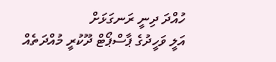ހުއްދަ ދިނީ ރަނގަޅަށް
އަލީ ވަހީދުގެ ޕާސްޕޯޓް ދޫކުރީ މުއްދަތެއް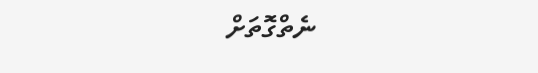ނެތްގޮތަށް